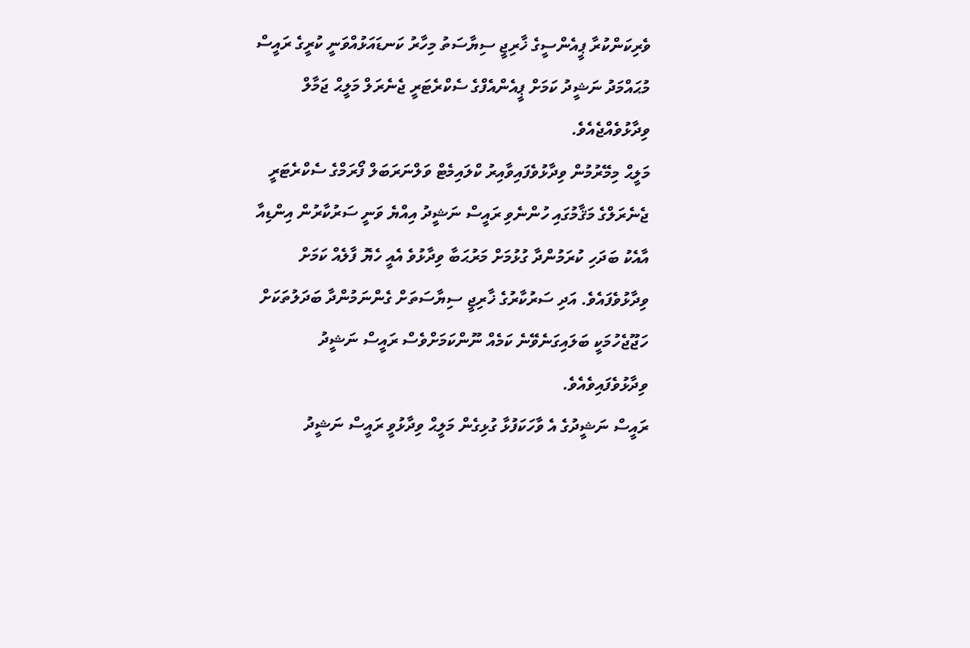ވެރިކަންކުރާ ޕީއެންސީގެ ޚާރިޖީ ސިޔާސަތު މިހާރު ކަނޑައަޅުއްވަނީ ކުރީގެ ރައީސް މުޙައްމަދު ނަޝީދު ކަމަށް ޕީއެންއެފްގެ ސެކްރެޓަރީ ޖެނެރަލް މަލީޙް ޖަމާލް ވިދާޅުވެއްޖެއެވެ.
މަލީޙް މިމޭރުމުން ވިދާޅުވެފައިވާއިރު ކްލައިމެޓް ވަލްނަރަބަލް ފޯރަމްގެ ސެކްރެޓަރީ ޖެނެރަލްގެ މަޤާމުގައި ހުންނެވި ރައީސް ނަޝީދު އިއްޔެ ވަނީ ސަރުކާރުން އިންޑިއާ އާއެކު ބަދަހި ކުރަމުންދާ ގުޅުމަށް މަރުޙަބާ ވިދާޅުވެ އެއީ ހެޔޮ ފާލެއް ކަމަށް ވިދާޅުވެފައެވެ. އަދި ސަރުކާރުގެ ޚާރިޖީ ސިޔާސަތަށް ގެންނަމުންދާ ބަދަލުތަކަށް ހަޖޫޖެހުމަކީ ބަލައިގަނެވޭނެ ކަމެއް ނޫންކަމަށްވެސް ރައީސް ނަޝީދު ވިދާޅުވެފައިވެއެވެ.
ރައީސް ނަޝީދުގެ އެ ވާހަކަފުޅާ ގުޅިގެން މަލީޙް ވިދާޅުވީ ރައީސް ނަޝީދު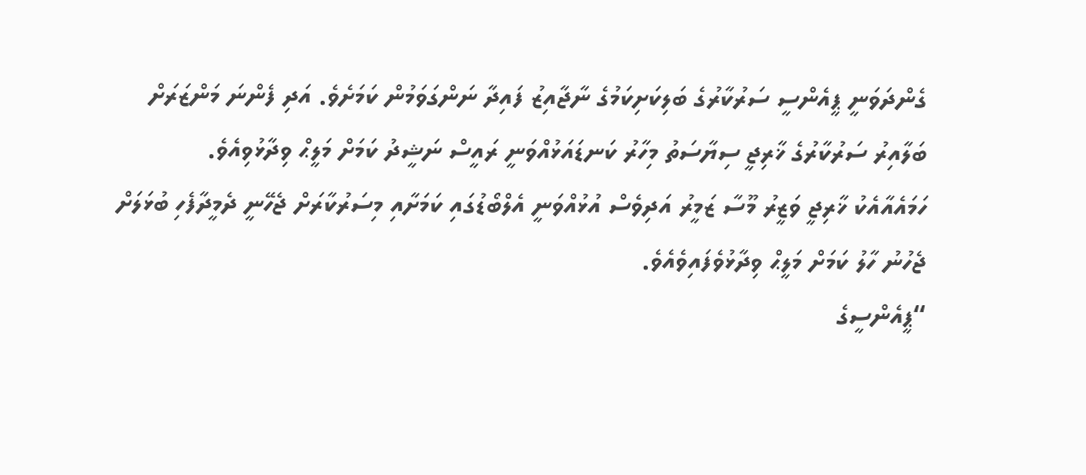ގެންދަވަނީ ޕީއެންސީ ސަރުކާރުގެ ބަލިކަށިކަމުގެ ނާޖާއިޒު ފައިދާ ނަންގަވަމުން ކަމަށެވެ. އަދި ފެންނަ މަންޒަރަށް ބަލާއިރު ސަރުކާރުގެ ޚާރިޖީ ސިޔާސަތު މިހާރު ކަނޑައަޅުއްވަނީ ރައީސް ނަޝީދު ކަމަށް މަލީޙް ވިދާޅުވިއެވެ.
ހަމައެއާއެކު ޚާރިޖީ ވަޒީރު މޫސާ ޒަމީރު އަދިވެސް އުޅުއްވަނީ އެލްބޯޑުގައި ކަމަށާއި މިސަރުކާރަށް ޖެހޭނީ ދެމީދާފެހި ބުޅަލަށް ޖެހުނު ހާލު ކަމަށް މަލީޙް ވިދާޅުވެފައިވެއެވެ.
“ޕީއެންސީގެ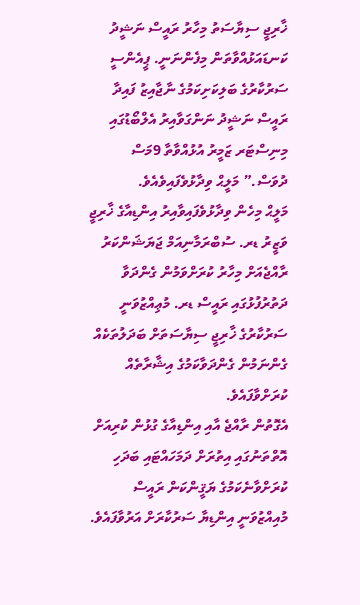ޚާރިޖީ ސިޔާސަތު މިހާރު ރައީސް ނަޝީދު ކަނޑައަޅުއްވާތަން މިފެންނަނީ. ޕީއެންސީ ސަރުކާރުގެ ބަލިކަށިކަމުގެ ނާޖާއިޒު ފައިދާ ރައީސް ނަޝީދު ނަންގަވާއިރު އެލްބޯޑުގައި މިނިސްޓަރ ޒަމީރު އުޅުއްވާތާ 9މަސް ދުވަސް.” މަލީޙް ވިދާޅުވެފައިވެއެވެ.
މަލީޙް މިހެން ވިދާޅުވެފައިވާއިރު އިންޑިއާގެ ޚާރިޖީ ވަޒީރު ޑރ. ސުބްރަމާނިއަމް ޖަޔަޝަންކަރު ރާއްޖެއަށް މިހާރު ކުރަށްވަމުން ގެންދަވާ ދަތުރުފުޅުގައި ރައީސް ޑރ. މުޢިއްޒުވަނީ ސަރުކާރުގެ ޚާރިޖީ ސިޔާސަތަށް ބަދަލުތަކެއް ގެންނަމުން ގެންދަވާކަމުގެ އިޝާރާތެއް ކުރަށްވާފައެވެ.
އެގޮތުން ރާއްޖެ އާއި އިންޑިއާގެ ގުޅުން ކުރިއަށް އޮތްތަނުގައި އިތުރަށް ދަމަހައްޓައި ބަދަހި ކުރަށްވާނެކަމުގެ ޔަޤީންކަން ރައީސް މުއިއްޒުވަނީ އިންޑިޔާ ސަރުކާރަށް އަރުވާފައެވެ.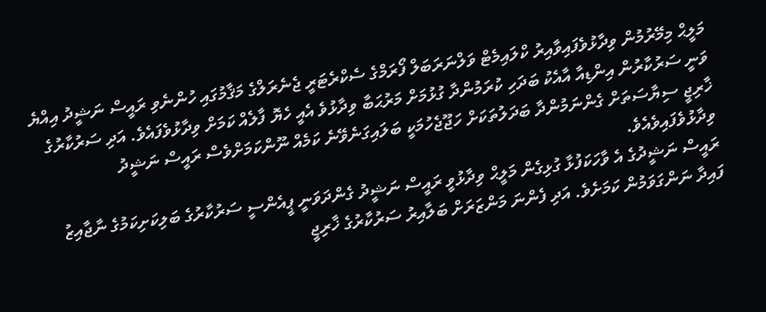މަލީޙް މިމޭރުމުން ވިދާޅުވެފައިވާއިރު ކްލައިމެޓް ވަލްނަރަބަލް ފޯރަމްގެ ސެކްރެޓަރީ ޖެނެރަލްގެ މަޤާމުގައި ހުންނެވި ރައީސް ނަޝީދު އިއްޔެ ވަނީ ސަރުކާރުން އިންޑިއާ އާއެކު ބަދަހި ކުރަމުންދާ ގުޅުމަށް މަރުޙަބާ ވިދާޅުވެ އެއީ ހެޔޮ ފާލެއް ކަމަށް ވިދާޅުވެފައެވެ. އަދި ސަރުކާރުގެ ޚާރިޖީ ސިޔާސަތަށް ގެންނަމުންދާ ބަދަލުތަކަށް ހަޖޫޖެހުމަކީ ބަލައިގަނެވޭނެ ކަމެއް ނޫންކަމަށްވެސް ރައީސް ނަޝީދު ވިދާޅުވެފައިވެއެވެ.
ރައީސް ނަޝީދުގެ އެ ވާހަކަފުޅާ ގުޅިގެން މަލީޙް ވިދާޅުވީ ރައީސް ނަޝީދު ގެންދަވަނީ ޕީއެންސީ ސަރުކާރުގެ ބަލިކަށިކަމުގެ ނާޖާއިޒު ފައިދާ ނަންގަވަމުން ކަމަށެވެ. އަދި ފެންނަ މަންޒަރަށް ބަލާއިރު ސަރުކާރުގެ ޚާރިޖީ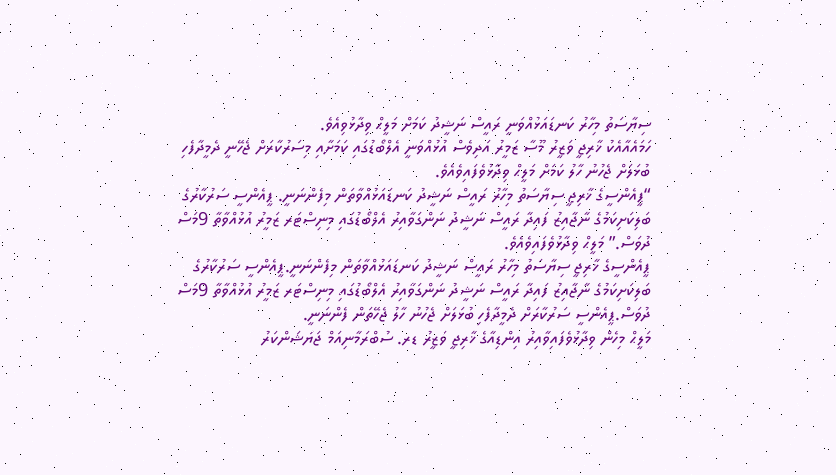ސިޔާސަތު މިހާރު ކަނޑައަޅުއްވަނީ ރައީސް ނަޝީދު ކަމަށް މަލީޙް ވިދާޅުވިއެވެ.
ހަމައެއާއެކު ޚާރިޖީ ވަޒީރު މޫސާ ޒަމީރު އަދިވެސް އުޅުއްވަނީ އެލްބޯޑުގައި ކަމަށާއި މިސަރުކާރަށް ޖެހޭނީ ދެމީދާފެހި ބުޅަލަށް ޖެހުނު ހާލު ކަމަށް މަލީޙް ވިދާޅުވެފައިވެއެވެ.
“ޕީއެންސީގެ ޚާރިޖީ ސިޔާސަތު މިހާރު ރައީސް ނަޝީދު ކަނޑައަޅުއްވާތަން މިފެންނަނީ. ޕީއެންސީ ސަރުކާރުގެ ބަލިކަށިކަމުގެ ނާޖާއިޒު ފައިދާ ރައީސް ނަޝީދު ނަންގަވާއިރު އެލްބޯޑުގައި މިނިސްޓަރ ޒަމީރު އުޅުއްވާތާ 9މަސް ދުވަސް.” މަލީޙް ވިދާޅުވެފައިވެއެވެ.
ޕީއެންސީގެ ޚާރިޖީ ސިޔާސަތު މިހާރު ރައީސް ނަޝީދު ކަނޑައަޅުއްވާތަން މިފެންނަނީ.ޕީއެންސީ ސަރުކާރުގެ ބަލިކަށިކަމުގެ ނާޖާއިޒު ފައިދާ ރައީސް ނަޝީދު ނަންގަވާއިރު އެލްބޯޑުގައި މިނިސްޓަރ ޒަމީރު އުޅުއްވާތާ 9މަސް ދުވަސް.ޕީއެންސީ ސަރުކާރަށް ދެމީދާފެހި ބުޅަލަށް ޖެހުނު ހާލު ޖެހޭތަން ފެންނަނީ.
މަލީޙް މިހެން ވިދާޅުވެފައިވާއިރު އިންޑިއާގެ ޚާރިޖީ ވަޒީރު ޑރ. ސުބްރަމާނިއަމް ޖަޔަޝަންކަރު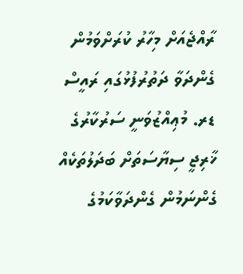ރާއްޖެއަށް މިހާރު ކުރަށްވަމުން ގެންދަވާ ދަތުރުފުޅުގައި ރައީސް ޑރ. މުޢިއްޒުވަނީ ސަރުކާރުގެ ޚާރިޖީ ސިޔާސަތަށް ބަދަލުތަކެއް ގެންނަމުން ގެންދަވާކަމުގެ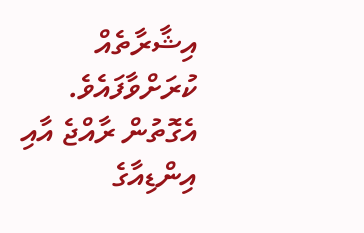އިޝާރާތެއް ކުރަށްވާފައެވެ.
އެގޮތުން ރާއްޖެ އާއި އިންޑިއާގެ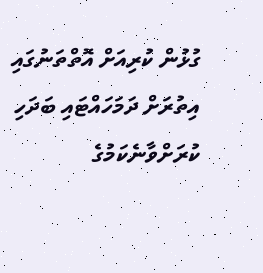ގުޅުން ކުރިއަށް އޮތްތަނުގައި އިތުރަށް ދަމަހައްޓައި ބަދަހި ކުރަށްވާނެކަމުގެ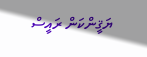ޔަޤީންކަން ރައީސް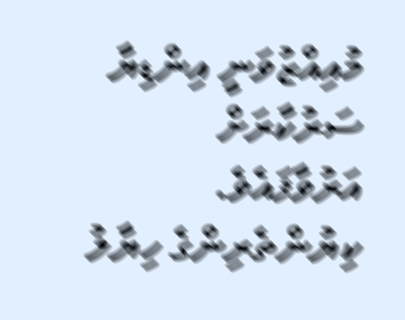މުއިއްޒުވަނީ އިންޑިޔާ ސަރުކާރަށް އަރުވާފައެވެ.
ކިޔުންތެރިންގެ ހިޔާލު